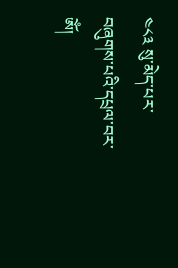༤༨༣ སུ་མེད་པར་བཞུགས་པའི་དཔྲལ་བར་ༀ།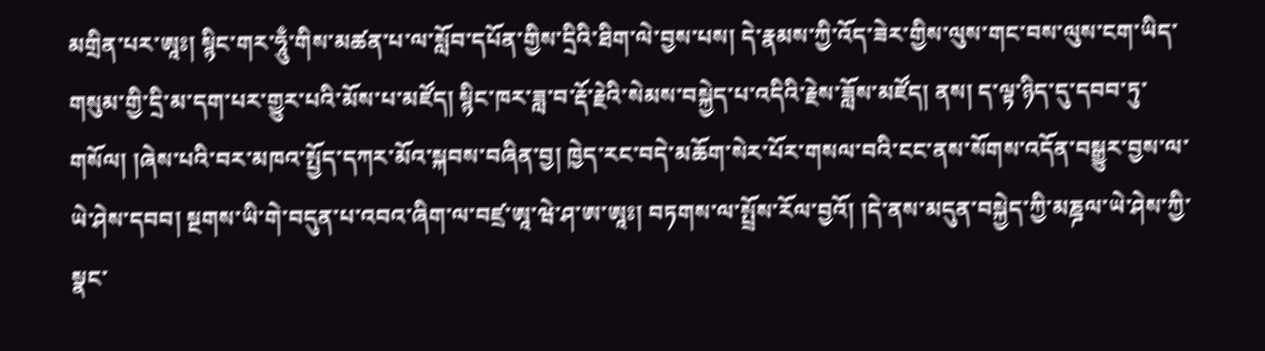མགྲིན་པར་ཨཱཿ། སྙིང་གར་ཧཱུྃ་གིས་མཚན་པ་ལ་སློབ་དཔོན་གྱིས་དྲིའི་ཐིག་ལེ་བྱས་པས། དེ་རྣམས་ཀྱི་འོད་ཟེར་གྱིས་ལུས་གང་བས་ལུས་ངག་ཡིད་གསུམ་གྱི་དྲི་མ་དག་པར་གྱུར་པའི་མོས་པ་མཛོད། སྙིང་ཁར་ཟླ་བ་རྡོ་རྗེའི་སེམས་བསྐྱེད་པ་འདིའི་རྗེས་ཟློས་མཛོད། ནས། ད་ལྟ་ཉིད་དུ་དབབ་ཏུ་གསོལ། །ཞེས་པའི་བར་མཁའ་སྤྱོད་དཀར་མོའ་སྐབས་བཞིན་བྱ། ཁྱེད་རང་བདེ་མཆོག་སེར་པོར་གསལ་བའི་ངང་ནས་སོགས་འདོན་བསྒྱུར་བྱས་ལ་ཡེ་ཤེས་དབབ། སྔགས་ཡི་གེ་བདུན་པ་འབའ་ཞིག་ལ་བཛྲ་ཨཱ་ཝེ་ཤ་ཨ་ཨཱཿ། བཏགས་ལ་སྤྲོས་རོལ་བྱའོ། །དེ་ནས་མདུན་བསྐྱེད་ཀྱི་མཎྜལ་ཡེ་ཤེས་ཀྱི་སྣང་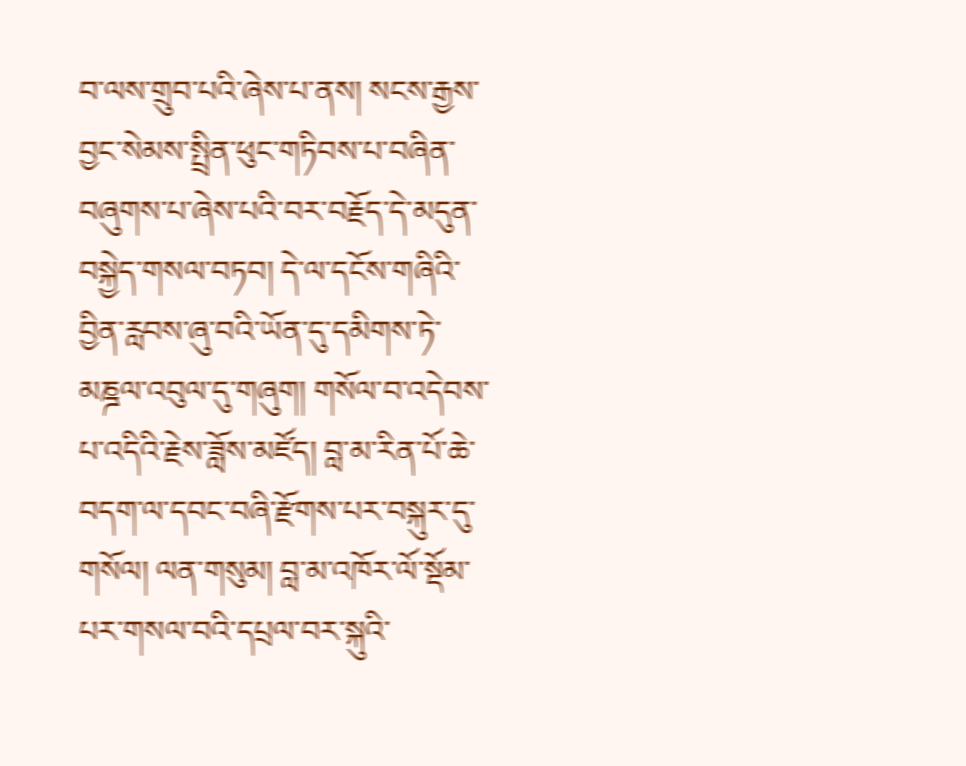བ་ལས་གྲུབ་པའི་ཞེས་པ་ནས། སངས་རྒྱས་བྱང་སེམས་སྤྲིན་ཕུང་གཏིབས་པ་བཞིན་བཞུགས་པ་ཞེས་པའི་བར་བརྗོད་དེ་མདུན་བསྐྱེད་གསལ་བཏབ། དེ་ལ་དངོས་གཞིའི་བྱིན་རླབས་ཞུ་བའི་ཡོན་དུ་དམིགས་ཏེ་མཎྜལ་འབུལ་དུ་གཞུག། གསོལ་བ་འདེབས་པ་འདིའི་རྗེས་ཟློས་མཛོད། བླ་མ་རིན་པོ་ཆེ་བདག་ལ་དབང་བཞི་རྫོགས་པར་བསྐུར་དུ་གསོལ། ལན་གསུམ། བླ་མ་འཁོར་ལོ་སྡོམ་པར་གསལ་བའི་དཔྲལ་བར་སྐུའི་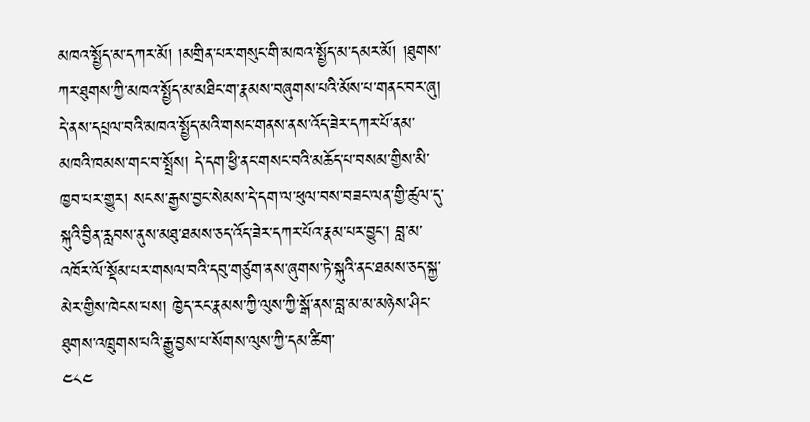མཁའ་སྤྱོད་མ་དཀར་མོ། །མགྲིན་པར་གསུང་གི་མཁའ་སྤྱོད་མ་དམར་མོ། །ཐུགས་ཀར་ཐུགས་ཀྱི་མཁའ་སྤྱོད་མ་མཐིང་ག་རྣམས་བཞུགས་པའི་མོས་པ་གནང་བར་ཞུ། དེ་ནས་དཔྲལ་བའི་མཁའ་སྤྱོད་མའི་གསང་གནས་ནས་འོད་ཟེར་དཀར་པོ་ནམ་མཁའི་ཁམས་གང་བ་སྤྲོས། དེ་དག་ཕྱི་ནང་གསང་བའི་མཆོད་པ་བསམ་གྱིས་མི་ཁྱབ་པར་གྱུར། སངས་རྒྱས་བྱང་སེམས་དེ་དག་ལ་ཕུལ་བས་བཟང་ལན་གྱི་ཚུལ་དུ་སྐུའི་བྱིན་རླབས་ནུས་མཐུ་ཐམས་ཅད་འོད་ཟེར་དཀར་པོའ་རྣམ་པར་བྱུང་། བླ་མ་འཁོར་ལོ་སྡོམ་པར་གསལ་བའི་དབུ་གཙུག་ནས་ཞུགས་ཏེ་སྐུའི་ནང་ཐམས་ཅད་སྐྱ་མེར་གྱིས་ཁེངས་པས། ཁྱེད་རང་རྣམས་ཀྱི་ལུས་ཀྱི་སྒོ་ནས་བླ་མ་མ་མཉེས་ཤིང་ཐུགས་འཁྲུགས་པའི་རྒྱུ་བྱས་པ་སོགས་ལུས་ཀྱི་དམ་ཚིག་
༤༨༤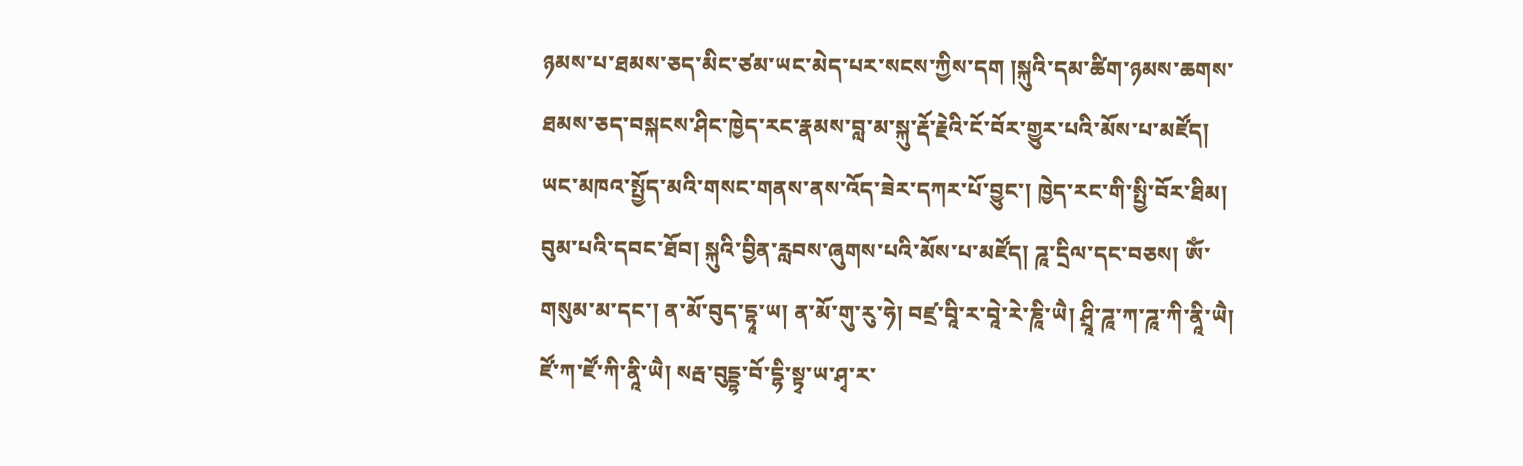ཉམས་པ་ཐམས་ཅད་མིང་ཙམ་ཡང་མེད་པར་སངས་ཀྱིས་དག །སྐུའི་དམ་ཚིག་ཉམས་ཆགས་ཐམས་ཅད་བསྐངས་ཤིང་ཁྱེད་རང་རྣམས་བླ་མ་སྐུ་རྡོ་རྗེའི་ངོ་བོར་གྱུར་པའི་མོས་པ་མཛོད། ཡང་མཁའ་སྤྱོད་མའི་གསང་གནས་ནས་འོད་ཟེར་དཀར་པོ་བྱུང་། ཁྱེད་རང་གི་སྤྱི་བོར་ཐིམ། བུམ་པའི་དབང་ཐོབ། སྐུའི་བྱིན་རླབས་ཞུགས་པའི་མོས་པ་མཛོད། ཌཱ་དྲིལ་དང་བཅས། ༀ་གསུམ་མ་དང་། ན་མོ་བུད་དྷཱ་ཡ། ན་མོ་གུ་རུ་ཧེ། བཛྲ་བཱི་ར་བཱེ་རེ་ཎཱི་ཡཻ། ཤྲཱི་ཌཱ་ཀ་ཌཱ་ཀི་ནཱི་ཡཻ། ཛོ་ཀ་ཛོ་ཀི་ནཱི་ཡཻ། སརྦ་བུདྡྷ་བོ་དྷི་སྟྭ་ཡ་ཤྭ་ར་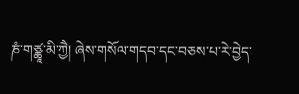ཎཾ་གཙྪཱ་མི་ཀྱཻ། ཞེས་གསོལ་གདབ་དང་བཅས་པ་རེ་བྱེད་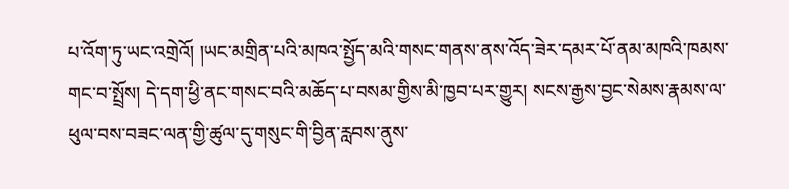པ་འོག་ཏུ་ཡང་འགྲེའོ། །ཡང་མགྲིན་པའི་མཁའ་སྤྱོད་མའི་གསང་གནས་ནས་འོད་ཟེར་དམར་པོ་ནམ་མཁའི་ཁམས་གང་བ་སྤྲོས། དེ་དག་ཕྱི་ནང་གསང་བའི་མཆོད་པ་བསམ་གྱིས་མི་ཁྱབ་པར་གྱུར། སངས་རྒྱས་བྱང་སེམས་རྣམས་ལ་ཕུལ་བས་བཟང་ལན་གྱི་ཚུལ་དུ་གསུང་གི་བྱིན་རླབས་ནུས་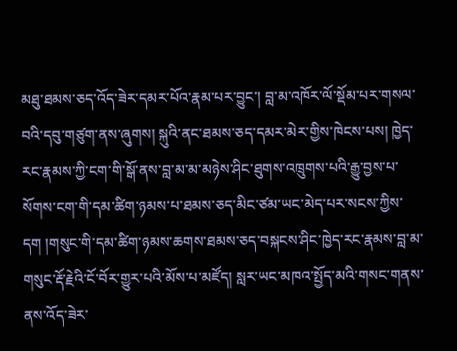མཐུ་ཐམས་ཅད་འོད་ཟེར་དམར་པོའ་རྣམ་པར་བྱུང་། བླ་མ་འཁོར་ལོ་སྡོམ་པར་གསལ་བའི་དབུ་གཙུག་ནས་ཞུགས། སྐུའི་ནང་ཐམས་ཅད་དམར་མེར་གྱིས་ཁེངས་པས། ཁྱེད་རང་རྣམས་ཀྱི་ངག་གི་སྒོ་ནས་བླ་མ་མ་མཉེས་ཤིང་ཐུགས་འཁྲུགས་པའི་རྒྱུ་བྱས་པ་སོགས་ངག་གི་དམ་ཚིག་ཉམས་པ་ཐམས་ཅད་མིང་ཙམ་ཡང་མེད་པར་སངས་ཀྱིས་དག །གསུང་གི་དམ་ཚིག་ཉམས་ཆགས་ཐམས་ཅད་བསྐངས་ཤིང་ཁྱེད་རང་རྣམས་བླ་མ་གསུང་རྡོ་རྗེའི་ངོ་བོར་གྱུར་པའི་མོས་པ་མཛོད། སླར་ཡང་མཁའ་སྤྱོད་མའི་གསང་གནས་ནས་འོད་ཟེར་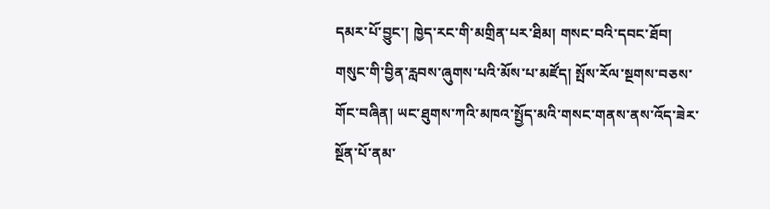དམར་པོ་བྱུང་། ཁྱེད་རང་གི་མགྲིན་པར་ཐིམ། གསང་བའི་དབང་ཐོབ། གསུང་གི་བྱིན་རླབས་ཞུགས་པའི་མོས་པ་མཛོད། སྤོས་རོལ་སྔགས་བཅས་གོང་བཞིན། ཡང་ཐུགས་ཀའི་མཁའ་སྤྱོད་མའི་གསང་གནས་ནས་འོད་ཟེར་སྔོན་པོ་ནམ་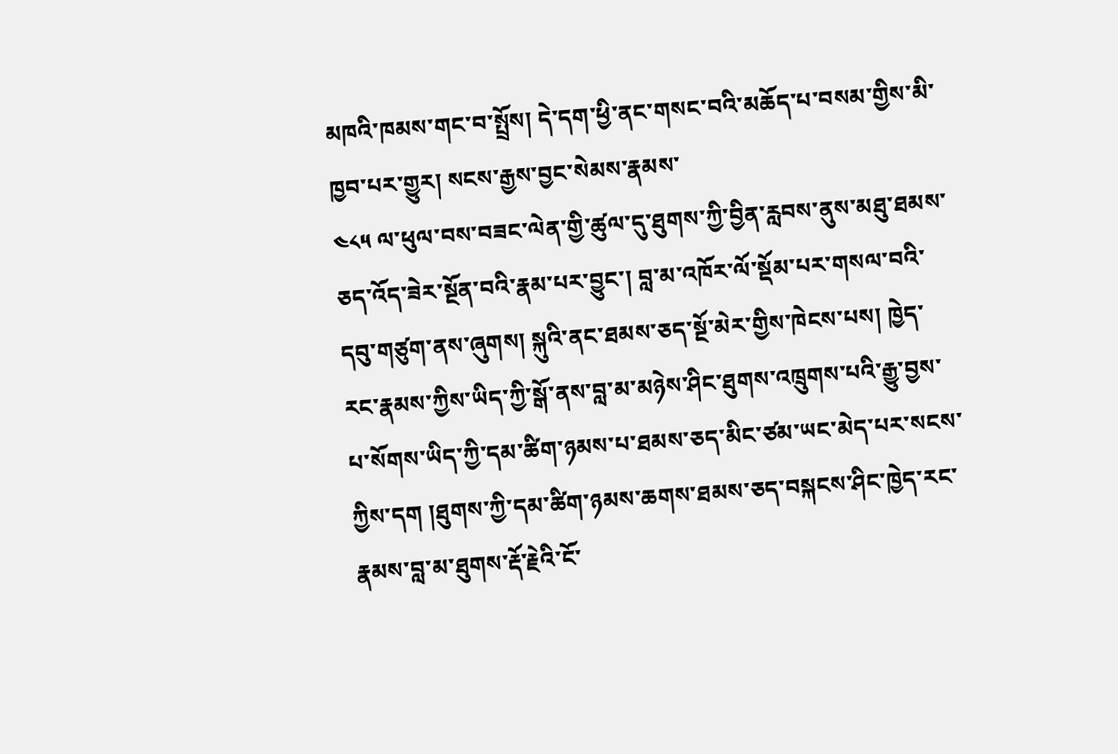མཁའི་ཁམས་གང་བ་སྤྲོས། དེ་དག་ཕྱི་ནང་གསང་བའི་མཆོད་པ་བསམ་གྱིས་མི་ཁྱབ་པར་གྱུར། སངས་རྒྱས་བྱང་སེམས་རྣམས་
༤༨༥ ལ་ཕུལ་བས་བཟང་ལེན་གྱི་ཚུལ་དུ་ཐུགས་ཀྱི་བྱིན་རླབས་ནུས་མཐུ་ཐམས་ཅད་འོད་ཟེར་སྔོན་བའི་རྣམ་པར་བྱུང་། བླ་མ་འཁོར་ལོ་སྡོམ་པར་གསལ་བའི་དབུ་གཙུག་ནས་ཞུགས། སྐུའི་ནང་ཐམས་ཅད་སྔོ་མེར་གྱིས་ཁེངས་པས། ཁྱེད་རང་རྣམས་ཀྱིས་ཡིད་ཀྱི་སྒོ་ནས་བླ་མ་མཉེས་ཤིང་ཐུགས་འཁྲུགས་པའི་རྒྱུ་བྱས་པ་སོགས་ཡིད་ཀྱི་དམ་ཚིག་ཉམས་པ་ཐམས་ཅད་མིང་ཙམ་ཡང་མེད་པར་སངས་ཀྱིས་དག །ཐུགས་ཀྱི་དམ་ཚིག་ཉམས་ཆགས་ཐམས་ཅད་བསྐངས་ཤིང་ཁྱེད་རང་རྣམས་བླ་མ་ཐུགས་རྡོ་རྗེའི་ངོ་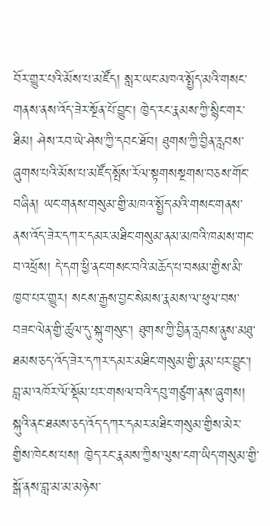བོར་གྱུར་པའི་མོས་པ་མཛོད། སླར་ཡང་མཁའ་སྤྱོད་མའི་གསང་གནས་ནས་འོད་ཟེར་སྔོན་པོ་བྱུང་། ཁྱེད་རང་རྣམས་ཀྱི་སྙིང་གར་ཐིམ། ཤེས་རབ་ཡེ་ཤེས་ཀྱི་དབང་ཐོབ། ཐུགས་ཀྱི་བྱིན་རླབས་ཞུགས་པའི་མོས་པ་མཛོད་སྤོས་རོལ་སྟགསསྔགས་བཅས་གོང་བཞིན། ཡང་གནས་གསུམ་གྱི་མཁའ་སྤྱོད་མའི་གསང་གནས་ནས་འོད་ཟེར་དཀར་དམར་མཐིང་གསུམ་ནམ་མཁའི་ཁམས་གང་བ་འཕྲོས། དེ་དག་ཕྱི་ནང་གསང་བའི་མཆོད་པ་བསམ་གྱིས་མི་ཁྱབ་པར་གྱུར། སངས་རྒྱས་བྱང་སེམས་རྣམས་ལ་ཕུལ་བས་བཟང་ལེན་གྱི་ཚུལ་དུ་སྐུ་གསུང་། ཐུགས་ཀྱི་བྱིན་རླབས་ནུས་མཐུ་ཐམས་ཅད་འོད་ཟེར་དཀར་དམར་མཐིང་གསུམ་གྱི་རྣམ་པར་བྱུང་། བླ་མ་འཁོར་ལོ་སྡོམ་པར་གསལ་བའི་དབུ་གཙུག་ནས་ཞུགས། སྐུའི་ནང་ཐམས་ཅད་འོད་དཀར་དམར་མཐིང་གསུམ་གྱིས་མེར་གྱིས་ཁེངས་པས། ཁྱེད་རང་རྣམས་ཀྱིས་ལུས་ངག་ཡིད་གསུམ་གྱི་སྒོ་ནས་བླ་མ་མ་མཉེས་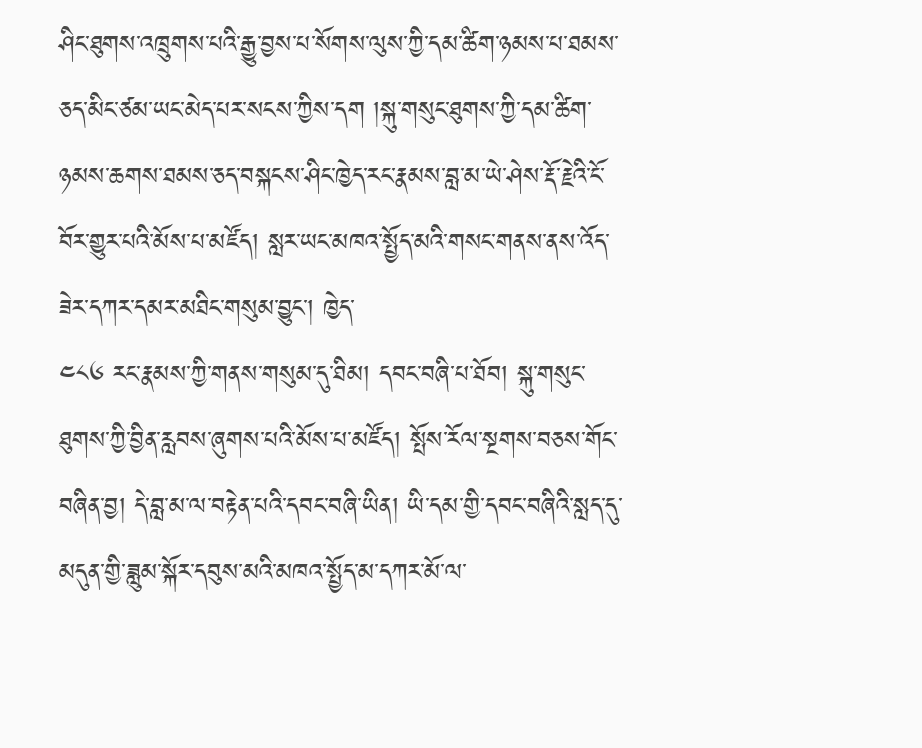ཤིང་ཐུགས་འཁྲུགས་པའི་རྒྱུ་བྱས་པ་སོགས་ལུས་ཀྱི་དམ་ཚིག་ཉམས་པ་ཐམས་ཅད་མིང་ཙམ་ཡང་མེད་པར་སངས་ཀྱིས་དག །སྐུ་གསུང་ཐུགས་ཀྱི་དམ་ཚིག་ཉམས་ཆགས་ཐམས་ཅད་བསྐངས་ཤིང་ཁྱེད་རང་རྣམས་བླ་མ་ཡེ་ཤེས་རྡོ་རྗེའི་ངོ་བོར་གྱུར་པའི་མོས་པ་མཛོད། སླར་ཡང་མཁའ་སྤྱོད་མའི་གསང་གནས་ནས་འོད་ཟེར་དཀར་དམར་མཐིང་གསུམ་བྱུང་། ཁྱེད་
༤༨༦ རང་རྣམས་ཀྱི་གནས་གསུམ་དུ་ཐིམ། དབང་བཞི་པ་ཐོབ། སྐུ་གསུང་ཐུགས་ཀྱི་བྱིན་རླབས་ཞུགས་པའི་མོས་པ་མཛོད། སྤོས་རོལ་སྔགས་བཅས་གོང་བཞིན་བྱ། དེ་བླ་མ་ལ་བརྟེན་པའི་དབང་བཞི་ཡིན། ཡི་དམ་གྱི་དབང་བཞིའི་སླད་དུ་མདུན་གྱི་ཟླུམ་སྐོར་དབུས་མའི་མཁའ་སྤྱོད་མ་དཀར་མོ་ལ་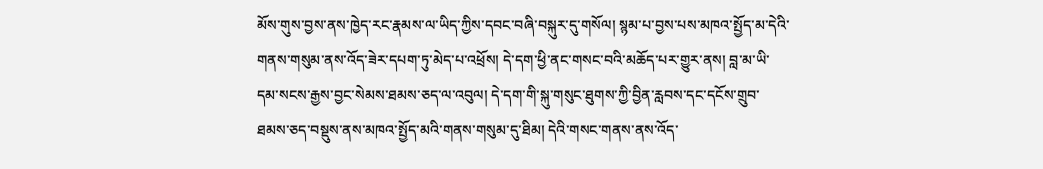མོས་གུས་བྱས་ནས་ཁྱེད་རང་རྣམས་ལ་ཡིད་ཀྱིས་དབང་བཞི་བསྐུར་དུ་གསོལ། སྙམ་པ་བྱས་པས་མཁའ་སྤྱོད་མ་དེའི་གནས་གསུམ་ནས་འོད་ཟེར་དཔག་ཏུ་མེད་པ་འཕྲོས། དེ་དག་ཕྱི་ནང་གསང་བའི་མཆོད་པར་གྱུར་ནས། བླ་མ་ཡི་དམ་སངས་རྒྱས་བྱང་སེམས་ཐམས་ཅད་ལ་འབུལ། དེ་དག་གི་སྐུ་གསུང་ཐུགས་ཀྱི་བྱིན་རླབས་དང་དངོས་གྲུབ་ཐམས་ཅད་བསྡུས་ནས་མཁའ་སྤྱོད་མའི་གནས་གསུམ་དུ་ཐིམ། དེའི་གསང་གནས་ནས་འོད་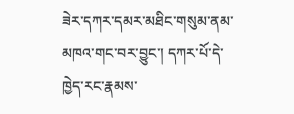ཟེར་དཀར་དམར་མཐིང་གསུམ་ནམ་མཁའ་གང་བར་བྱུང་། དཀར་པོ་དེ་ཁྱེད་རང་རྣམས་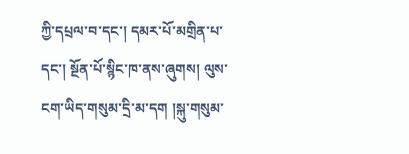ཀྱི་དཔྲལ་བ་དང་། དམར་པོ་མགྲིན་པ་དང་། སྔོན་པོ་སྙིང་ཁ་ནས་ཞུགས། ལུས་ངག་ཡིད་གསུམ་དྲི་མ་དག །སྐུ་གསུམ་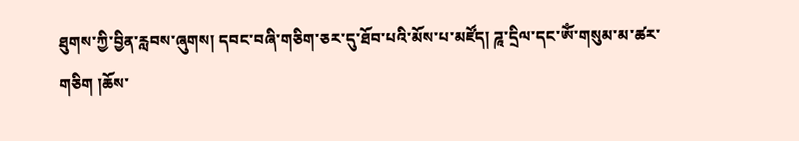ཐུགས་ཀྱི་བྱིན་རླབས་ཞུགས། དབང་བཞི་གཅིག་ཅར་དུ་ཐོབ་པའི་མོས་པ་མཛོད། ཌཱ་དྲིལ་དང་ༀ་གསུམ་མ་ཚར་གཅིག །ཆོས་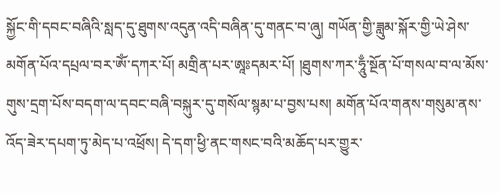སྐྱོང་གི་དབང་བཞིའི་སླད་དུ་ཐུགས་འདུན་འདི་བཞིན་དུ་གནང་བ་ཞུ། གཡོན་གྱི་ཟླུམ་སྐོར་གྱི་ཡེ་ཤེས་མགོན་པོའ་དཔྲལ་བར་ༀ་དཀར་པོ། མགྲིན་པར་ཨཱཿདམར་པོ། །ཐུགས་ཀར་ཧཱུྃ་སྔོན་པོ་གསལ་བ་ལ་མོས་གུས་དྲག་པོས་བདག་ལ་དབང་བཞི་བསྐུར་དུ་གསོལ་སྙམ་པ་བྱས་པས། མགོན་པོའ་གནས་གསུམ་ནས་འོད་ཟེར་དཔག་ཏུ་མེད་པ་འཕྲོས། དེ་དག་ཕྱི་ནང་གསང་བའི་མཆོད་པར་གྱུར་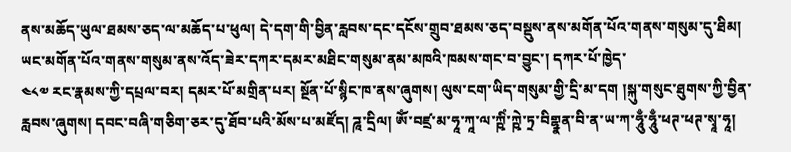ནས་མཆོད་ཡུལ་ཐམས་ཅད་ལ་མཆོད་པ་ཕུལ། དེ་དག་གི་བྱིན་རླབས་དང་དངོས་གྲུབ་ཐམས་ཅད་བསྡུས་ནས་མགོན་པོའ་གནས་གསུམ་དུ་ཐིམ། ཡང་མགོན་པོའ་གནས་གསུམ་ནས་འོད་ཟེར་དཀར་དམར་མཐིང་གསུམ་ནམ་མཁའི་ཁམས་གང་བ་བྱུང་། དཀར་པོ་ཁྱེད་
༤༨༧ རང་རྣམས་ཀྱི་དཔྲལ་བར། དམར་པོ་མགྲིན་པར། སྔོན་པོ་སྙིང་ཁ་ནས་ཞུགས། ལུས་ངག་ཡིད་གསུམ་གྱི་དྲི་མ་དག །སྐུ་གསུང་ཐུགས་ཀྱི་བྱིན་རླབས་ཞུགས། དབང་བཞི་གཅིག་ཅར་དུ་ཐོབ་པའི་མོས་པ་མཛོད། ཌཱ་དྲིལ། ༀ་བཛྲ་མ་ཧཱ་ཀཱ་ལ་ཀྵིཾ་ཀྵེ་ཏྲ་བིགྷྣན་བི་ན་ཡ་ཀ་ཧཱུྃ་ཧཱུྃ་ཕཊ་ཕཊ་སྭཱ་ཧཱ།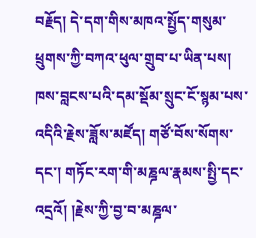བརྗོད། དེ་དག་གིས་མཁའ་སྤྱོད་གསུམ་ཕྲུགས་ཀྱི་བཀའ་ཕུལ་གྲུབ་པ་ཡིན་པས། ཁས་བླངས་པའི་དམ་སྡོམ་སྲུང་ངོ་སྙམ་པས་འདིའི་རྗེས་ཟློས་མཛོད། གཙོ་བོས་སོགས་དང་། གཏོང་རག་གི་མཎྜལ་རྣམས་སྤྱི་དང་འདྲའོ། །རྗེས་ཀྱི་བྱ་བ་མཎྜལ་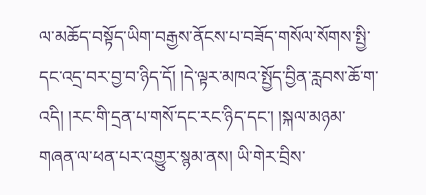ལ་མཆོད་བསྟོད་ཡིག་བརྒྱས་ནོངས་པ་བཟོད་གསོལ་སོགས་སྤྱི་དང་འདྲ་བར་བྱ་བ་ཉིད་དོ། །དེ་ལྟར་མཁའ་སྤྱོད་བྱིན་རླབས་ཆོ་ག་འདི། །རང་གི་དྲན་པ་གསོ་དང་རང་ཉིད་དང་། །སྐལ་མཉམ་གཞན་ལ་ཕན་པར་འགྱུར་སྙམ་ནས། ཡི་གེར་བྲིས་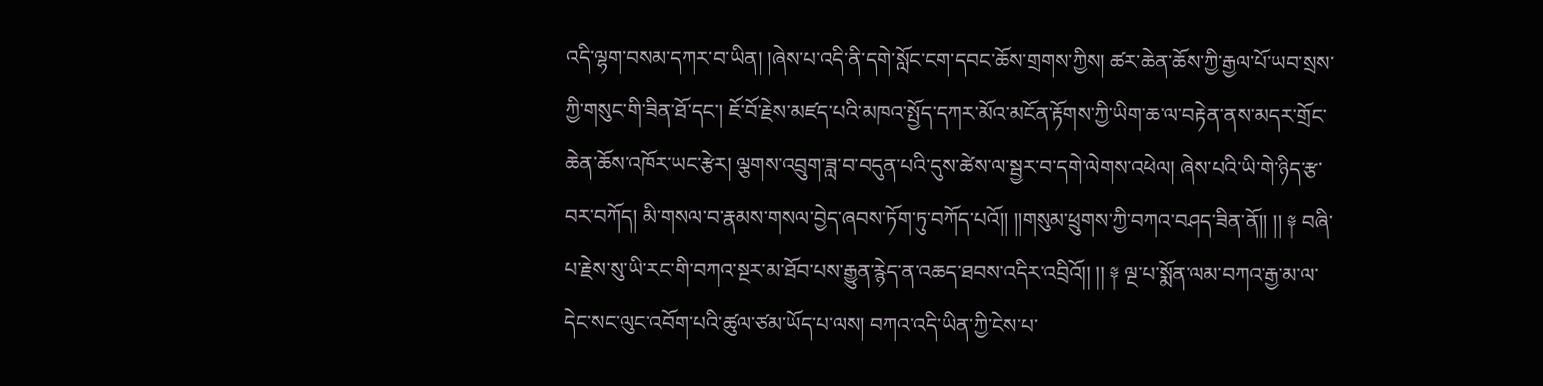འདི་ལྷག་བསམ་དཀར་བ་ཡིན། །ཞེས་པ་འདི་ནི་དགེ་སློང་ངག་དབང་ཆོས་གྲགས་ཀྱིས། ཚར་ཆེན་ཆོས་ཀྱི་རྒྱལ་པོ་ཡབ་སྲས་ཀྱི་གསུང་གི་ཟིན་ཐོ་དང་། ཇོ་བོ་རྗེས་མཛད་པའི་མཁའ་སྤྱོད་དཀར་མོའ་མངོན་རྟོགས་ཀྱི་ཡིག་ཆ་ལ་བརྟེན་ནས་མདར་གྲོང་ཆེན་ཆོས་འཁོར་ཡང་རྩེར། ལྕགས་འབྲུག་ཟླ་བ་བདུན་པའི་དུས་ཚེས་ལ་སྦྱར་བ་དགེ་ལེགས་འཕེལ། ཞེས་པའི་ཡི་གེ་ཉིད་རྩ་བར་བཀོད། མི་གསལ་བ་རྣམས་གསལ་བྱེད་ཞབས་ཏོག་ཏུ་བཀོད་པའོ།། །།གསུམ་ཕྲུགས་ཀྱི་བཀའ་བཤད་ཟིན་ནོ།། །། ༈ བཞི་པ་རྗེས་སུ་ཡི་རང་གི་བཀའ་སྔར་མ་ཐོབ་པས་རྒྱུན་རྙེད་ན་འཆད་ཐབས་འདིར་འབྲིའོ།། །། ༈ ལྔ་པ་སྨོན་ལམ་བཀའ་རྒྱ་མ་ལ་དེང་སང་ལུང་འབོག་པའི་ཚུལ་ཙམ་ཡོད་པ་ལས། བཀའ་འདི་ཡིན་ཀྱི་ངེས་པ་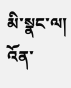མི་སྣང་ལ། འོན་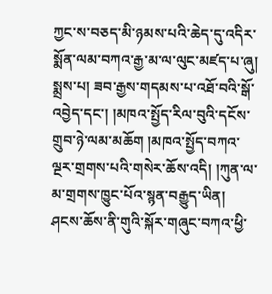ཀྱང་ས་བཅད་མི་ཉམས་པའི་ཆེད་དུ་འདིར་སྨོན་ལམ་བཀའ་རྒྱ་མ་ལ་ལུང་མཛད་པ་ཞུ། སྨྲས་པ། ཟབ་རྒྱས་གདམས་པ་འཐོ་བའི་སྒོ་འབྱེད་དང་། །མཁའ་སྤྱོད་རིལ་བུའི་དངོས་གྲུབ་ཉེ་ལམ་མཆོག །མཁའ་སྤྱོད་བཀའ་ལྔར་གྲགས་པའི་གསེར་ཆོས་འདི། །ཀུན་ལ་མ་གྲགས་ཁྱུང་པོའ་སྙན་བརྒྱུད་ཡིན། ཤངས་ཆོས་ནི་གུའི་སྐོར་གཞུང་བཀའ་ཕྱི་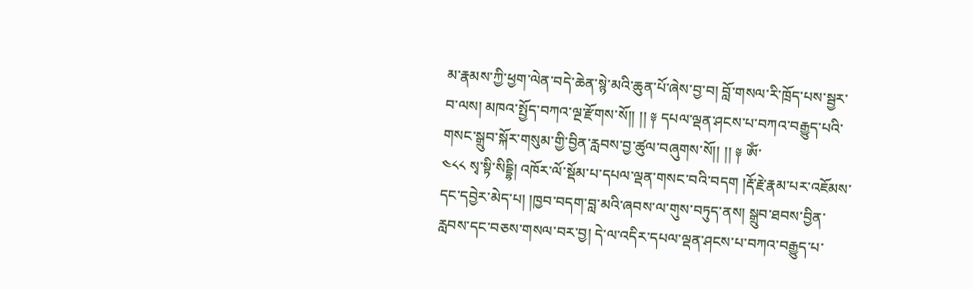མ་རྣམས་ཀྱི་ཕྱག་ལེན་བདེ་ཆེན་སྙེ་མའི་ཆུན་པོ་ཞེས་བྱ་བ། བློ་གསལ་རི་ཁྲོད་པས་སྦྱར་བ་ལས། མཁའ་སྤྱོད་བཀའ་ལྔ་རྫོགས་སོ།། །། ༈ དཔལ་ལྡན་ཤངས་པ་བཀའ་བརྒྱུད་པའི་གསང་སྒྲུབ་སྐོར་གསུམ་གྱི་བྱིན་རླབས་བྱ་ཚུལ་བཞུགས་སོ།། །། ༈ ༀ་
༤༨༨ སྭ་སྟི་སིདྡྷི། འཁོར་ལོ་སྡོམ་པ་དཔལ་ལྡན་གསང་བའི་བདག །རྡོ་རྗེ་རྣམ་པར་འཇོམས་དང་དབྱེར་མེད་པ། །ཁྱབ་བདག་བླ་མའི་ཞབས་ལ་གུས་བཏུད་ནས། སྒྲུབ་ཐབས་བྱིན་རླབས་དང་བཅས་གསལ་བར་བྱ། དེ་ལ་འདིར་དཔལ་ལྡན་ཤངས་པ་བཀའ་བརྒྱུད་པ་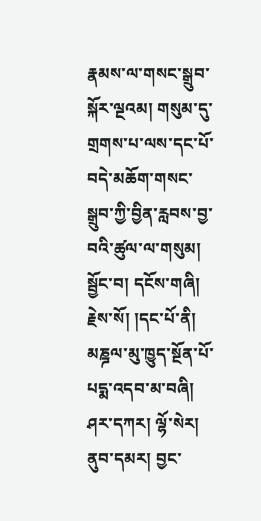རྣམས་ལ་གསང་སྒྲུབ་སྐོར་ལྔའམ། གསུམ་དུ་གྲགས་པ་ལས་དང་པོ་བདེ་མཆོག་གསང་སྒྲུབ་ཀྱི་བྱིན་རླབས་བྱ་བའི་ཚུལ་ལ་གསུམ། སྦྱོང་བ། དངོས་གཞི། རྗེས་སོ། །དང་པོ་ནི། མཎྜལ་མུ་ཁྱུད་སྔོན་པོ་པདྨ་འདབ་མ་བཞི། ཤར་དཀར། ལྷོ་སེར། ནུབ་དམར། བྱང་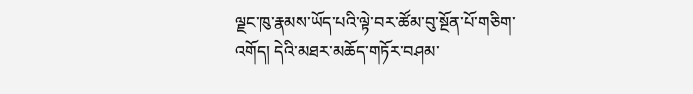ལྗང་ཁུ་རྣམས་ཡོད་པའི་ལྟེ་བར་ཚོམ་བུ་སྔོན་པོ་གཅིག་འགོད། དེའི་མཐར་མཆོད་གཏོར་བཤམ་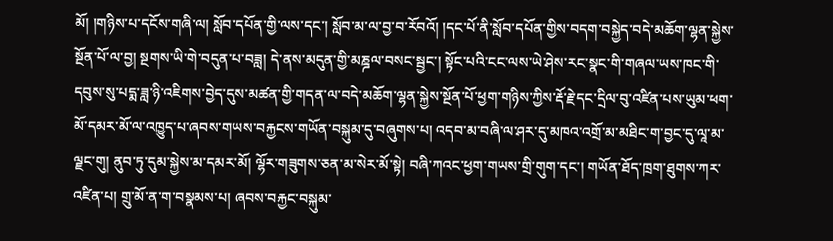མོ། །གཉིས་པ་དངོས་གཞི་ལ། སློབ་དཔོན་གྱི་ལས་དང་། སློབ་མ་ལ་བྱ་བ་རོབའོ། །དང་པོ་ནི་སློབ་དཔོན་གྱིས་བདག་བསྐྱེད་བདེ་མཆོག་ལྷན་སྐྱེས་སྔོན་པོ་ལ་བྱ། སྔགས་ཡི་གེ་བདུན་པ་བཟླ། དེ་ནས་མདུན་གྱི་མཎྜལ་བསང་སྦྱང་། སྟོང་པའི་ངང་ལས་ཡེ་ཤེས་རང་སྣང་གི་གཞལ་ཡས་ཁང་གི་དབུས་སུ་པདྨ་ཟླ་ཉི་འཇིགས་བྱེད་དུས་མཚན་གྱི་གདན་ལ་བདེ་མཆོག་ལྷན་སྐྱེས་སྔོན་པོ་ཕྱག་གཉིས་ཀྱིས་རྡོ་རྗེ་དང་དྲིལ་བུ་འཛིན་པས་ཡུམ་ཕག་མོ་དམར་མོ་ལ་འཁྱུད་པ་ཞབས་གཡས་བརྐྱངས་གཡོན་བསྐུམ་དུ་བཞུགས་པ། འདབ་མ་བཞི་ལ་ཤར་དུ་མཁའ་འགྲོ་མ་མཐིང་ག་བྱང་དུ་ལཱ་མ་ལྗང་གུ། ནུབ་ཏུ་དུམ་སྐྱེས་མ་དམར་མོ། ལྷོར་གཟུགས་ཅན་མ་སེར་མོ་སྟེ། བཞི་ཀའང་ཕྱག་གཡས་གྲི་གུག་དང་། གཡོན་ཐོད་ཁྲག་ཐུགས་ཀར་འཛིན་པ། གྲུ་མོ་ན་ག་བསྣམས་པ། ཞབས་བརྐྱང་བསྐུམ་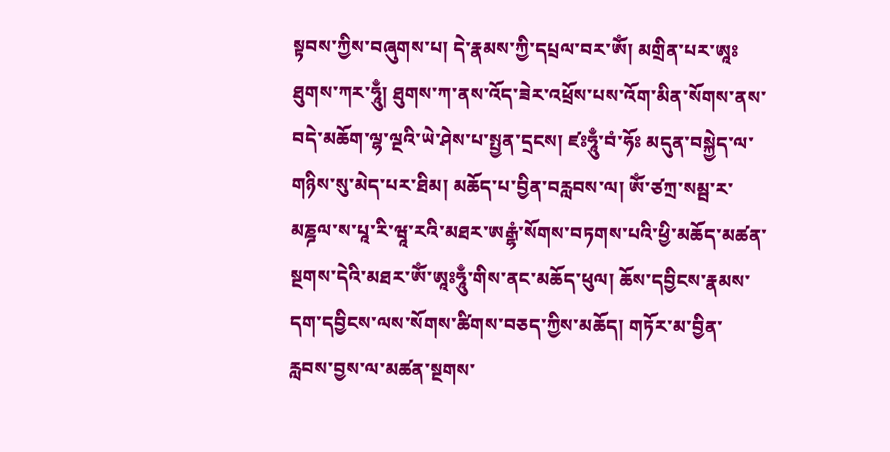སྟབས་ཀྱིས་བཞུགས་པ། དེ་རྣམས་ཀྱི་དཔྲལ་བར་ༀ། མགྲིན་པར་ཨཱཿ ཐུགས་ཀར་ཧཱུྃ། ཐུགས་ཀ་ནས་འོད་ཟེར་འཕྲོས་པས་འོག་མིན་སོགས་ནས་བདེ་མཆོག་ལྷ་ལྔའི་ཡེ་ཤེས་པ་སྤྱན་དྲངས། ཛཿཧཱུྃ་བཾ་ཧོཿ མདུན་བསྐྱེད་ལ་གཉིས་སུ་མེད་པར་ཐིམ། མཆོད་པ་བྱིན་བརླབས་ལ། ༀ་ཙཀྲ་སམྦ་ར་མཎྜལ་ས་པཱ་རི་ཝཱ་རའི་མཐར་ཨརྒྷཾ་སོགས་བཏགས་པའི་ཕྱི་མཆོད་མཚན་སྔགས་དེའི་མཐར་ༀ་ཨཱཿཧཱུྃ་གིས་ནང་མཆོད་ཕུལ། ཆོས་དབྱིངས་རྣམས་དག་དབྱིངས་ལས་སོགས་ཚིགས་བཅད་ཀྱིས་མཆོད། གཏོར་མ་བྱིན་རླབས་བྱས་ལ་མཚན་སྔགས་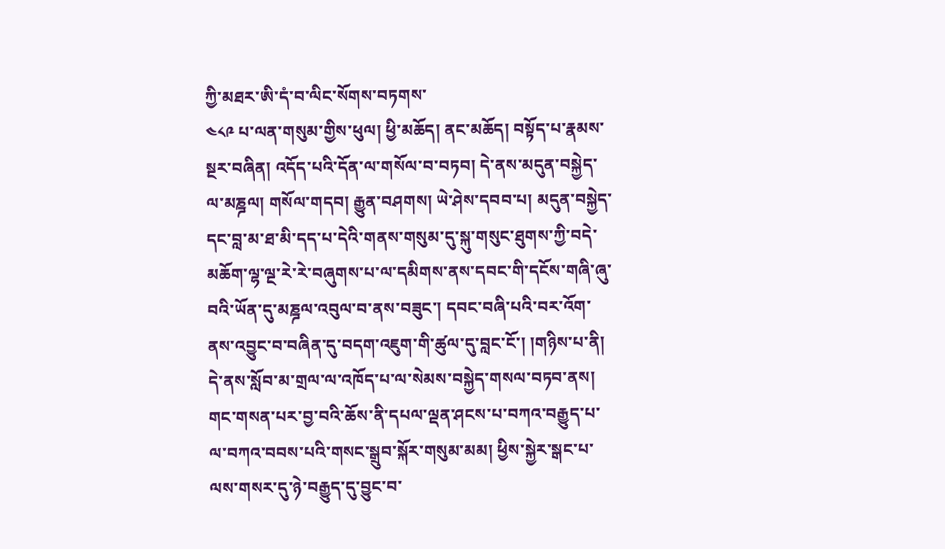ཀྱི་མཐར་ཨི་དཾ་བ་ལིང་སོགས་བཏགས་
༤༨༩ པ་ལན་གསུམ་གྱིས་ཕུལ། ཕྱི་མཆོད། ནང་མཆོད། བསྟོད་པ་རྣམས་སྔར་བཞིན། འདོད་པའི་དོན་ལ་གསོལ་བ་བཏབ། དེ་ནས་མདུན་བསྐྱེད་ལ་མཎྜལ། གསོལ་གདབ། རྒྱུན་བཤགས། ཡེ་ཤེས་དབབ་པ། མདུན་བསྐྱེད་དང་བླ་མ་ཐ་མི་དད་པ་དེའི་གནས་གསུམ་དུ་སྐུ་གསུང་ཐུགས་ཀྱི་བདེ་མཆོག་ལྷ་ལྔ་རེ་རེ་བཞུགས་པ་ལ་དམིགས་ནས་དབང་གི་དངོས་གཞི་ཞུ་བའི་ཡོན་དུ་མཎྜལ་འབུལ་བ་ནས་བཟུང་། དབང་བཞི་པའི་བར་འོག་ནས་འབྱུང་བ་བཞིན་དུ་བདག་འཇུག་གི་ཚུལ་དུ་བླང་ངོ་། །གཉིས་པ་ནི། དེ་ནས་སློབ་མ་གྲལ་ལ་འཁོད་པ་ལ་སེམས་བསྐྱེད་གསལ་བཏབ་ནས། གང་གསན་པར་བྱ་བའི་ཆོས་ནི་དཔལ་ལྡན་ཤངས་པ་བཀའ་བརྒྱུད་པ་ལ་བཀའ་བབས་པའི་གསང་སྒྲུབ་སྐོར་གསུམ་མམ། ཕྱིས་སྐྱེར་སྒང་པ་ལས་གསར་དུ་ཉེ་བརྒྱུད་དུ་བྱུང་བ་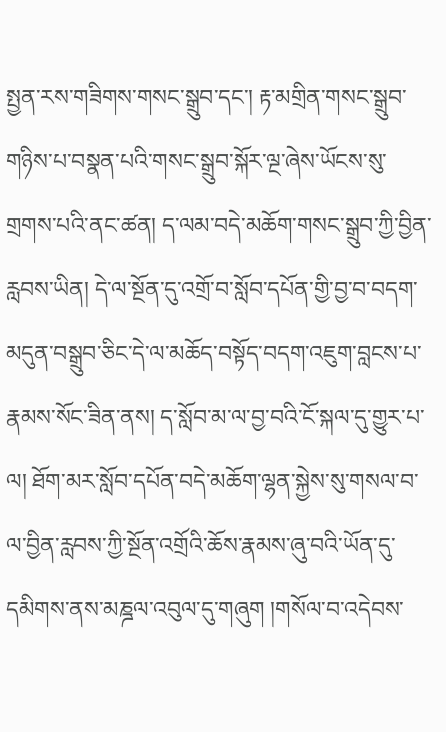སྤྱན་རས་གཟིགས་གསང་སྒྲུབ་དང་། རྟ་མགྲིན་གསང་སྒྲུབ་གཉིས་པ་བསྣན་པའི་གསང་སྒྲུབ་སྐོར་ལྔ་ཞེས་ཡོངས་སུ་གྲགས་པའི་ནང་ཚན། ད་ལམ་བདེ་མཆོག་གསང་སྒྲུབ་ཀྱི་བྱིན་རླབས་ཡིན། དེ་ལ་སྔོན་དུ་འགྲོ་བ་སློབ་དཔོན་གྱི་བྱ་བ་བདག་མདུན་བསྒྲུབ་ཅིང་དེ་ལ་མཆོད་བསྟོད་བདག་འཇུག་བླངས་པ་རྣམས་སོང་ཟིན་ནས། ད་སློབ་མ་ལ་བྱ་བའི་ངོ་སྐལ་དུ་གྱུར་པ་ལ། ཐོག་མར་སློབ་དཔོན་བདེ་མཆོག་ལྷན་སྐྱེས་སུ་གསལ་བ་ལ་བྱིན་རླབས་ཀྱི་སྔོན་འགྲོའི་ཆོས་རྣམས་ཞུ་བའི་ཡོན་དུ་དམིགས་ནས་མཎྜལ་འབུལ་དུ་གཞུག །གསོལ་བ་འདེབས་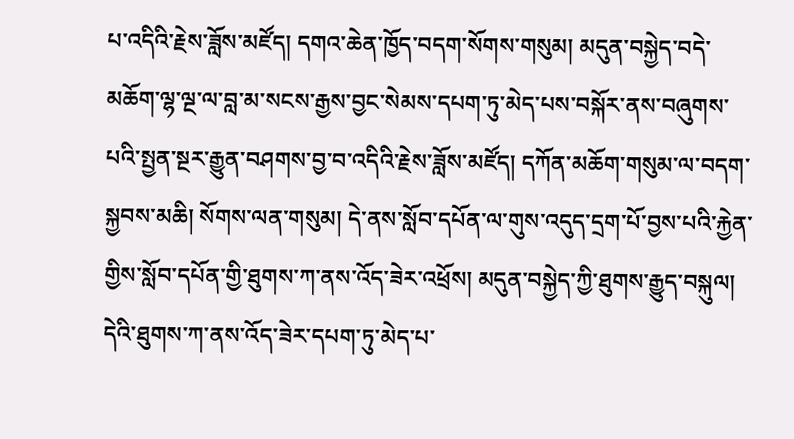པ་འདིའི་རྗེས་ཟློས་མཛོད། དགའ་ཆེན་ཁྱོད་བདག་སོགས་གསུམ། མདུན་བསྐྱེད་བདེ་མཆོག་ལྷ་ལྔ་ལ་བླ་མ་སངས་རྒྱས་བྱང་སེམས་དཔག་ཏུ་མེད་པས་བསྐོར་ནས་བཞུགས་པའི་སྤྱན་སྔར་རྒྱུན་བཤགས་བྱ་བ་འདིའི་རྗེས་ཟློས་མཛོད། དཀོན་མཆོག་གསུམ་ལ་བདག་སྐྱབས་མཆི། སོགས་ལན་གསུམ། དེ་ནས་སློབ་དཔོན་ལ་གུས་འདུད་དྲག་པོ་བྱས་པའི་རྐྱེན་གྱིས་སློབ་དཔོན་གྱི་ཐུགས་ཀ་ནས་འོད་ཟེར་འཕྲོས། མདུན་བསྐྱེད་ཀྱི་ཐུགས་རྒྱུད་བསྐུལ། དེའི་ཐུགས་ཀ་ནས་འོད་ཟེར་དཔག་ཏུ་མེད་པ་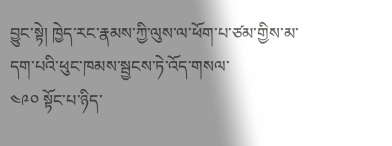བྱུང་སྟེ། ཁྱེད་རང་རྣམས་ཀྱི་ལུས་ལ་ཕོག་པ་ཙམ་གྱིས་མ་དག་པའི་ཕུང་ཁམས་སྦྱངས་ཏེ་འོད་གསལ་
༤༩༠ སྟོང་པ་ཉིད་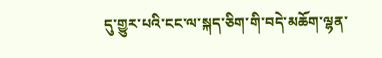དུ་གྱུར་པའི་ངང་ལ་སྐད་ཅིག་གི་བདེ་མཆོག་ལྷན་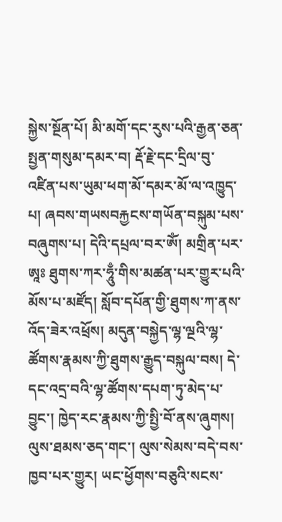སྐྱེས་སྔོན་པོ། མི་མགོ་དང་རུས་པའི་རྒྱན་ཅན་སྤྱན་གསུམ་དམར་བ། རྡོ་རྗེ་དང་དྲིལ་བུ་འཛིན་པས་ཡུམ་ཕག་མོ་དམར་མོ་ལ་འཁྱུད་པ། ཞབས་གཡསབརྐྱངས་གཡོན་བསྐུམ་པས་བཞུགས་པ། དེའི་དཔྲལ་བར་ༀ། མགྲིན་པར་ཨཱཿ ཐུགས་ཀར་ཧཱུྃ་གིས་མཚན་པར་གྱུར་པའི་མོས་པ་མཛོད། སློབ་དཔོན་གྱི་ཐུགས་ཀ་ནས་འོད་ཟེར་འཕྲོས། མདུན་བསྐྱེད་ལྷ་ལྔའི་ལྷ་ཚོགས་རྣམས་ཀྱི་ཐུགས་རྒྱུད་བསྐུལ་བས། དེ་དང་འདྲ་བའི་ལྷ་ཚོགས་དཔག་ཏུ་མེད་པ་བྱུང་། ཁྱེད་རང་རྣམས་ཀྱི་སྤྱི་བོ་ནས་ཞུགས། ལུས་ཐམས་ཅད་གང་། ལུས་སེམས་བདེ་བས་ཁྱབ་པར་གྱུར། ཡང་ཕྱོགས་བཅུའི་སངས་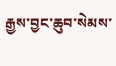རྒྱས་བྱང་ཆུབ་སེམས་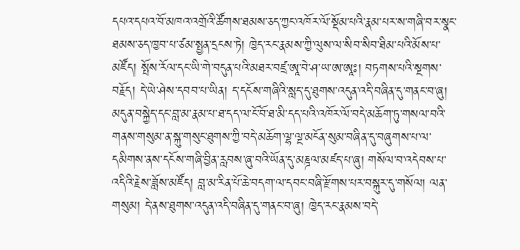དཔའ་དཔའ་བོ་མཁའ་འགྲོའི་ཚོགས་ཐམས་ཅད་ཀྱང་འཁོར་ལོ་སྡོམ་པའི་རྣམ་པར་ས་གཞི་བར་སྣང་ཐམས་ཅད་ཁྱབ་པ་ཙམ་སྤྱན་དྲངས་ཏེ། ཁྱེད་རང་རྣམས་ཀྱི་ལུས་ལ་སིབ་སིབ་ཐིམ་པའི་མོས་པ་མཛོད། སྤོས་རོལ་དང་ཡི་གེ་བདུན་པའི་མཐར་བཛྲ་ཨཱ་བེ་ཤ་ཡ་ཨ་ཨཱཿ། བཏགས་པའི་སྔགས་བརྗོད། དེ་ཡེ་ཤེས་དབབ་པ་ཡིན། ད་དངོས་གཞིའི་སླད་དུ་ཐུགས་འདུན་འདི་བཞིན་དུ་གནང་བ་ཞུ། མདུན་བསྐྱེད་དང་བླ་མ་རྣམ་པ་ཐ་དད་ལ་ངོ་བོ་ཐ་མི་དད་པའི་འཁོར་ལོ་བདེ་མཆོག་ཏུ་གསལ་བའི་གནས་གསུམ་ན་སྐུ་གསུང་ཐུགས་ཀྱི་བདེ་མཆོག་ལྷ་ལྔ་མངོན་སུམ་བཞིན་དུ་བཞུགས་པ་ལ་དམིགས་ནས་དངོས་གཞི་བྱིན་རླབས་ཞུ་བའི་ཡོན་དུ་མཎྜལ་མཛད་པ་ཞུ། གསོལ་བ་འདེབས་པ་འདིའི་རྗེས་ཟློས་མཛོད། བླ་མ་རིན་པོ་ཆེ་བདག་ལ་དབང་བཞི་རྫོགས་པར་བསྐུར་དུ་གསོལ། ལན་གསུམ། དེ་ནས་ཐུགས་འདུན་འདི་བཞིན་དུ་གནང་བ་ཞུ། ཁྱེད་རང་རྣམས་བདེ་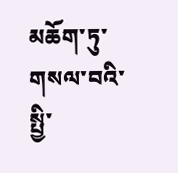མཆོག་ཏུ་གསལ་བའི་སྤྱི་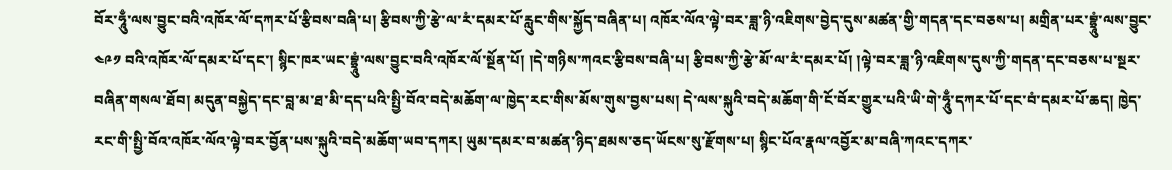བོར་ཧཱུྃ་ལས་བྱུང་བའི་འཁོར་ལོ་དཀར་པོ་རྩིབས་བཞི་པ། རྩིབས་ཀྱི་རྩེ་ལ་རཾ་དམར་པོ་རླུང་གིས་སྐྱོད་བཞིན་པ། འཁོར་ལོའ་ལྟེ་བར་ཟླ་ཉི་འཇིགས་བྱེད་དུས་མཚན་གྱི་གདན་དང་བཅས་པ། མགྲིན་པར་བྷྲཱུཾ་ལས་བྱུང་
༤༩༡ བའི་འཁོར་ལོ་དམར་པོ་དང་། སྙིང་ཁར་ཡང་བྷྲཱུཾ་ལས་བྱུང་བའི་འཁོར་ལོ་སྔོན་པོ། །དེ་གཉིས་ཀའང་རྩིབས་བཞི་པ། རྩིབས་ཀྱི་རྩེ་མོ་ལ་རཾ་དམར་པོ། །ལྟེ་བར་ཟླ་ཉི་འཇིགས་དུས་ཀྱི་གདན་དང་བཅས་པ་སྔར་བཞིན་གསལ་ཐོབ། མདུན་བསྐྱེད་དང་བླ་མ་ཐ་མི་དད་པའི་སྤྱི་བོའ་བདེ་མཆོག་ལ་ཁྱེད་རང་གིས་མོས་གུས་བྱས་པས། དེ་ལས་སྐུའི་བདེ་མཆོག་གི་ངོ་བོར་གྱུར་པའི་ཡི་གེ་ཧཱུྃ་དཀར་པོ་དང་བཾ་དམར་པོ་ཆད། ཁྱེད་རང་གི་སྤྱི་བོའ་འཁོར་ལོའ་ལྟེ་བར་བྱོན་པས་སྐུའི་བདེ་མཆོག་ཡབ་དཀར། ཡུམ་དམར་བ་མཚན་ཉིད་ཐམས་ཅད་ཡོངས་སུ་རྫོགས་པ། སྙིང་པོའ་རྣལ་འབྱོར་མ་བཞི་ཀའང་དཀར་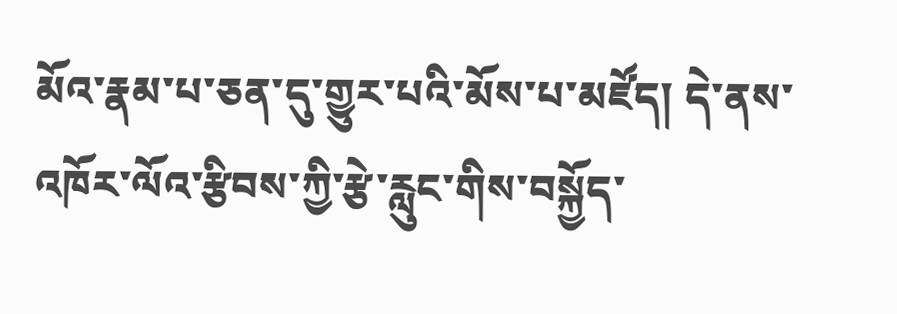མོའ་རྣམ་པ་ཅན་དུ་གྱུར་པའི་མོས་པ་མཛོད། དེ་ནས་འཁོར་ལོའ་རྩིབས་ཀྱི་རྩེ་རླུང་གིས་བསྐྱོད་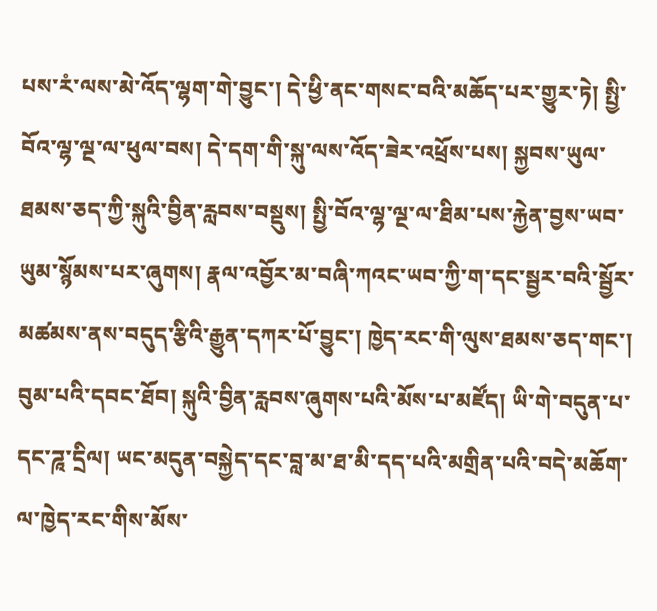པས་རཾ་ལས་མེ་འོད་ལྷག་གེ་བྱུང་། དེ་ཕྱི་ནང་གསང་བའི་མཆོད་པར་གྱུར་ཏེ། སྤྱི་བོའ་ལྷ་ལྔ་ལ་ཕུལ་བས། དེ་དག་གི་སྐུ་ལས་འོད་ཟེར་འཕྲོས་པས། སྐྱབས་ཡུལ་ཐམས་ཅད་ཀྱི་སྐུའི་བྱིན་རླབས་བསྡུས། སྤྱི་བོའ་ལྷ་ལྔ་ལ་ཐིམ་པས་རྐྱེན་བྱས་ཡབ་ཡུམ་སྙོམས་པར་ཞུགས། རྣལ་འབྱོར་མ་བཞི་ཀའང་ཡབ་ཀྱི་ག་དང་སྦྱར་བའི་སྦྱོར་མཚམས་ནས་བདུད་རྩིའི་རྒྱུན་དཀར་པོ་བྱུང་། ཁྱེད་རང་གི་ལུས་ཐམས་ཅད་གང་། བུམ་པའི་དབང་ཐོབ། སྐུའི་བྱིན་རླབས་ཞུགས་པའི་མོས་པ་མཛོད། ཡི་གེ་བདུན་པ་དང་ཌཱ་དྲིལ། ཡང་མདུན་བསྐྱེད་དང་བླ་མ་ཐ་མི་དད་པའི་མགྲིན་པའི་བདེ་མཆོག་ལ་ཁྱེད་རང་གིས་མོས་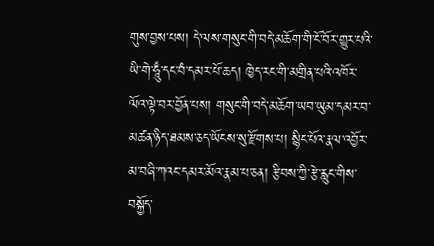གུས་བྱས་པས། དེ་ལས་གསུང་གི་བདེ་མཆོག་གི་ངོ་བོར་གྱུར་པའི་ཡི་གེ་ཧཱུྃ་དང་བཾ་དམར་པོ་ཆད། ཁྱེད་རང་གི་མགྲིན་པའི་འཁོར་ལོའ་ལྟེ་བར་བྱོན་པས། གསུང་གི་བདེ་མཆོག་ཡབ་ཡུམ་དམར་བ་མཚན་ཉིད་ཐམས་ཅད་ཡོངས་སུ་རྫོགས་པ། སྙིང་པོའ་རྣལ་འབྱོར་མ་བཞི་ཀའང་དམར་མོའ་རྣམ་པ་ཅན། རྩིབས་ཀྱི་རྩེ་རླུང་གིས་བསྐྱོད་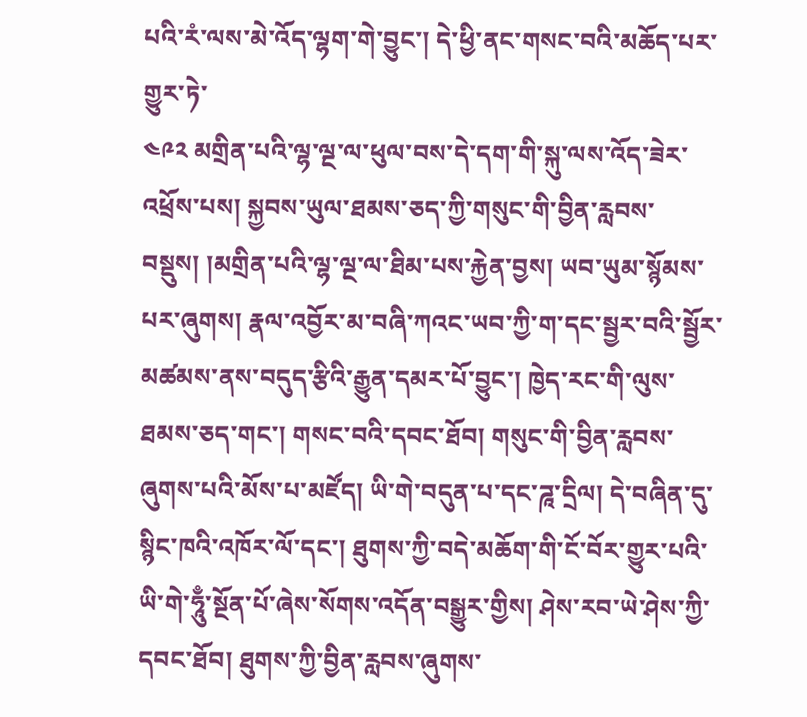པའི་རཾ་ལས་མེ་འོད་ལྷག་གེ་བྱུང་། དེ་ཕྱི་ནང་གསང་བའི་མཆོད་པར་གྱུར་ཏེ་
༤༩༢ མགྲིན་པའི་ལྷ་ལྔ་ལ་ཕུལ་བས་དེ་དག་གི་སྐུ་ལས་འོད་ཟེར་འཕྲོས་པས། སྐྱབས་ཡུལ་ཐམས་ཅད་ཀྱི་གསུང་གི་བྱིན་རླབས་བསྡུས། །མགྲིན་པའི་ལྷ་ལྔ་ལ་ཐིམ་པས་རྐྱེན་བྱས། ཡབ་ཡུམ་སྙོམས་པར་ཞུགས། རྣལ་འབྱོར་མ་བཞི་ཀའང་ཡབ་ཀྱི་ག་དང་སྦྱར་བའི་སྦྱོར་མཚམས་ནས་བདུད་རྩིའི་རྒྱུན་དམར་པོ་བྱུང་། ཁྱེད་རང་གི་ལུས་ཐམས་ཅད་གང་། གསང་བའི་དབང་ཐོབ། གསུང་གི་བྱིན་རླབས་ཞུགས་པའི་མོས་པ་མཛོད། ཡི་གེ་བདུན་པ་དང་ཌཱ་དྲིལ། དེ་བཞིན་དུ་སྙིང་ཁའི་འཁོར་ལོ་དང་། ཐུགས་ཀྱི་བདེ་མཆོག་གི་ངོ་བོར་གྱུར་པའི་ཡི་གེ་ཧཱུྃ་སྔོན་པོ་ཞེས་སོགས་འདོན་བསྒྱུར་གྱིས། ཤེས་རབ་ཡེ་ཤེས་ཀྱི་དབང་ཐོབ། ཐུགས་ཀྱི་བྱིན་རླབས་ཞུགས་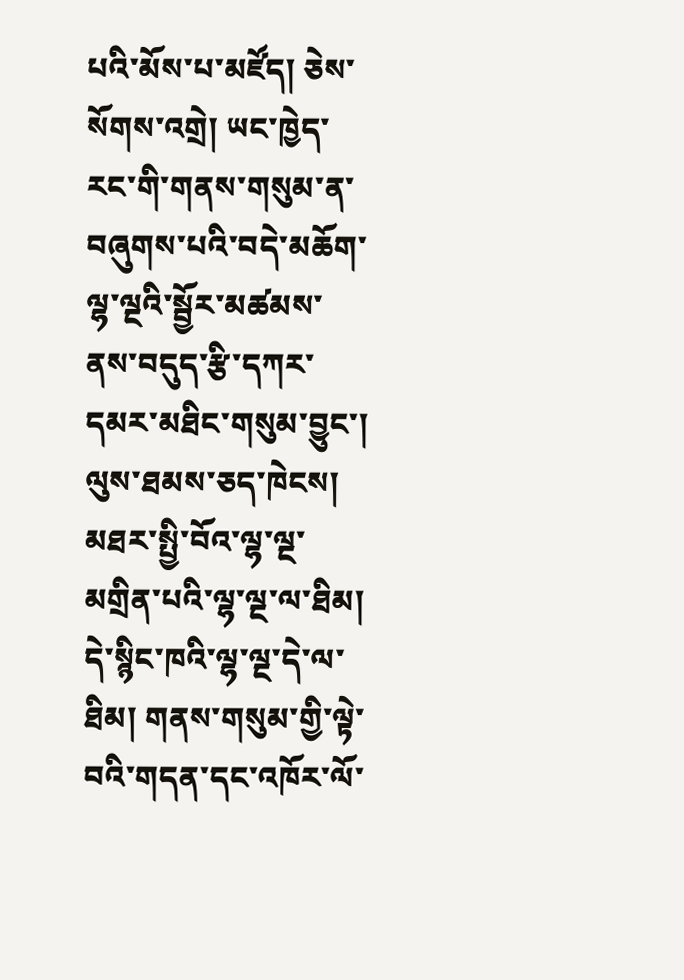པའི་མོས་པ་མཛོད། ཅེས་སོགས་འགྲེ། ཡང་ཁྱེད་རང་གི་གནས་གསུམ་ན་བཞུགས་པའི་བདེ་མཆོག་ལྷ་ལྔའི་སྦྱོར་མཚམས་ནས་བདུད་རྩི་དཀར་དམར་མཐིང་གསུམ་བྱུང་། ལུས་ཐམས་ཅད་ཁེངས། མཐར་སྤྱི་བོའ་ལྷ་ལྔ་མགྲིན་པའི་ལྷ་ལྔ་ལ་ཐིམ། དེ་སྙིང་ཁའི་ལྷ་ལྔ་དེ་ལ་ཐིམ། གནས་གསུམ་གྱི་ལྟེ་བའི་གདན་དང་འཁོར་ལོ་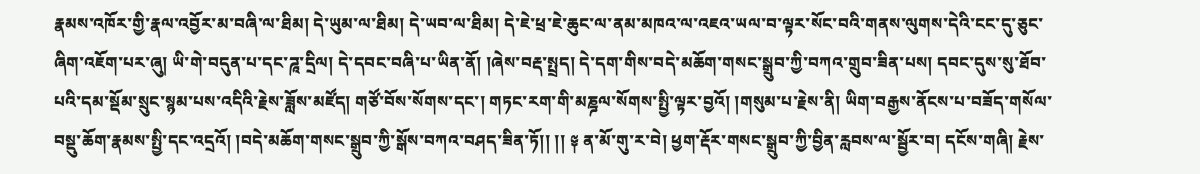རྣམས་འཁོར་གྱི་རྣལ་འབྱོར་མ་བཞི་ལ་ཐིམ། དེ་ཡུམ་ལ་ཐིམ། དེ་ཡབ་ལ་ཐིམ། དེ་ཇེ་ཕྲ་ཇེ་ཆུང་ལ་ནམ་མཁའ་ལ་འཇའ་ཡལ་བ་ལྟར་སོང་བའི་གནས་ལུགས་དེའི་ངང་དུ་ཅུང་ཞིག་འཇོག་པར་ཞུ། ཡི་གེ་བདུན་པ་དང་ཌཱ་དྲིལ། དེ་དབང་བཞི་པ་ཡིན་ནོ། །ཞེས་བརྡ་སྤྲད། དེ་དག་གིས་བདེ་མཆོག་གསང་སྒྲུབ་ཀྱི་བཀའ་གྲུབ་ཟིན་པས། དབང་དུས་སུ་ཐོབ་པའི་དམ་སྡོམ་སྲུང་སྙམ་པས་འདིའི་རྗེས་ཟློས་མཛོད། གཙོ་བོས་སོགས་དང་། གཏང་རག་གི་མཎྜལ་སོགས་སྤྱི་ལྟར་བྱའོ། །གསུམ་པ་རྗེས་ནི། ཡིག་བརྒྱས་ནོངས་པ་བཟོད་གསོལ་བསྡུ་ཆོག་རྣམས་སྤྱི་དང་འདྲའོ། །བདེ་མཆོག་གསང་སྒྲུབ་ཀྱི་སྒོས་བཀའ་བཤད་ཟིན་ཏོ།། །། ༈ ན་མོ་གུ་ར་བེ། ཕྱག་རྡོར་གསང་སྒྲུབ་ཀྱི་བྱིན་རླབས་ལ་སྦྱོར་བ། དངོས་གཞི། རྗེས་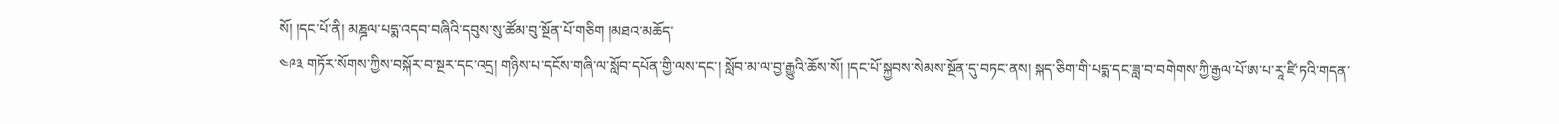སོ། །དང་པོ་ནི། མཎྜལ་པདྨ་འདབ་བཞིའི་དབུས་སུ་ཚོམ་བུ་སྔོན་པོ་གཅིག །མཐའ་མཆོད་
༤༩༣ གཏོར་སོགས་ཀྱིས་བསྐོར་བ་སྔར་དང་འདྲ། གཉིས་པ་དངོས་གཞི་ལ་སློབ་དཔོན་གྱི་ལས་དང་། སློབ་མ་ལ་བྱ་རྒྱུའི་ཆོས་སོ། །དང་པོ་སྐྱབས་སེམས་སྔོན་དུ་བཏང་ནས། སྐད་ཅིག་གི་པདྨ་དང་ཟླ་བ་བགེགས་ཀྱི་རྒྱལ་པོ་ཨ་པ་རཱ་ཛི་ཏའི་གདན་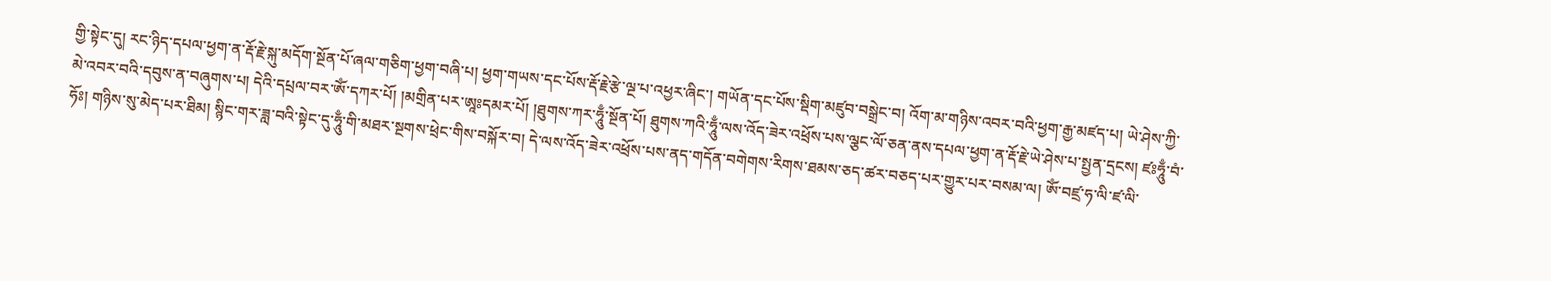གྱི་སྟེང་དུ། རང་ཉིད་དཔལ་ཕྱག་ན་རྡོ་རྗེ་སྐུ་མདོག་སྔོན་པོ་ཞལ་གཅིག་ཕྱག་བཞི་པ། ཕྱག་གཡས་དང་པོས་རྡོ་རྗེ་རྩེ་ལྔ་པ་འཕྱར་ཞིང་། གཡོན་དང་པོས་སྡིག་མཛུབ་བསྒྲེང་བ། འོག་མ་གཉིས་འབར་བའི་ཕྱག་རྒྱ་མཛད་པ། ཡེ་ཤེས་ཀྱི་མེ་འབར་བའི་དབུས་ན་བཞུགས་པ། དེའི་དཔྲལ་བར་ༀ་དཀར་པོ། །མགྲིན་པར་ཨཱཿདམར་པོ། །ཐུགས་ཀར་ཧཱུྃ་སྔོན་པོ། ཐུགས་ཀའི་ཧཱུྃ་ལས་འོད་ཟེར་འཕྲོས་པས་ལྕང་ལོ་ཅན་ནས་དཔལ་ཕྱག་ན་རྡོ་རྗེ་ཡེ་ཤེས་པ་སྤྱན་དྲངས། ཛཿཧཱུྃ་བཾ་ཧོཿ། གཉིས་སུ་མེད་པར་ཐིམ། སྙིང་གར་ཟླ་བའི་སྟེང་དུ་ཧཱུྃ་གི་མཐར་སྔགས་ཕྲེང་གིས་བསྐོར་བ། དེ་ལས་འོད་ཟེར་འཕྲོས་པས་ནད་གདོན་བགེགས་རིགས་ཐམས་ཅད་ཚར་བཅད་པར་གྱུར་པར་བསམ་ལ། ༀ་བཛྲ་ཧ་ལི་ཛ་ལི་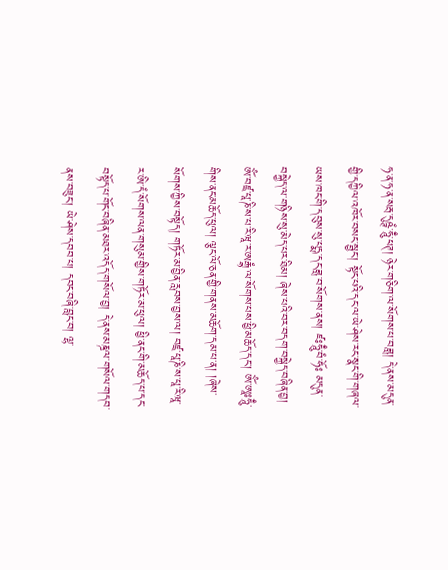ཧ་ན་ཧ་ན་སརྦ་དུཥྚཾ་ཧཱུྃ་ཕཊ། ཉེར་གཅིག་ལ་སོགས་པ་བཟླ། དེ་ནས་མདུན་གྱི་དཀྱིལ་འཁོར་བསང་སྦྱང་། སྟོང་པའི་དང་ལ་ཡེ་ཤེས་རང་སྣང་གི་གཞལ་ཡས་ཁང་གི་དབུས་སུ་པདྨ་དང་ཟླ་བ་སོགས་ནས། ཛཿཧཱུྃ་བཾ་ཧོཿ མདུན་བསྐྱེད་ལ་གཉིས་སུ་མེད་པར་ཐིམ། ཞེས་པའི་བར་བདག་བསྐྱེད་བཞིན་བྱ། ༀ་བཛྲ་པཱ་ཎི་ས་པ་རི་ཝཱ་ར་ཨརྒྷཾ་ལ་སོགས་པས་ཕྱི་མཆོད་དང་། ༀ་ཨཱཿཧཱུྃ་གིས་ནང་མཆོད་ཕུལ། ལྕང་ལོ་ཅན་གྱི་གནས་མཆོག་དམ་པ་ན། །ཞེས་སོགས་ཀྱིས་བསྟོད། གཏོར་མ་བྱིན་རླབས་བྱས་ལ། བཛྲ་པཱ་ཎི་ས་པཱ་རི་ཝཱ་ར་ཨི་དཾ་སོགས་ལན་གསུམ་གྱིས་གཏོར་མ་ཕུལ། ཕྱི་ནང་གི་མཆོད་པ་དང་བསྟོད་པ་གོང་བཞིན་མཐར་འདོད་གསོལ་བྱ། དེ་ནས་མཎྜལ་གསོལ་གདབ་ནས་བཟུང་། ཡེ་ཤེས་དབབ་པ། དབང་བཞི་བླང་བ། ལྷ་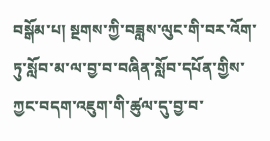བསྒོམ་པ། སྔགས་ཀྱི་བཟླས་ལུང་གི་བར་འོག་ཏུ་སློབ་མ་ལ་བྱ་བ་བཞིན་སློབ་དཔོན་གྱིས་ཀྱང་བདག་འཇུག་གི་ཚུལ་དུ་བྱ་བ་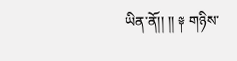ཡིན་ནོ།། །། ༈ གཉིས་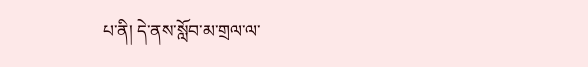པ་ནི། དེ་ནས་སློབ་མ་གྲལ་ལ་